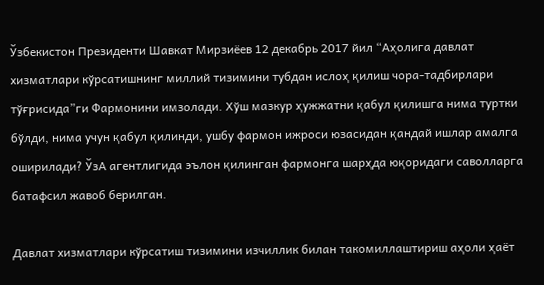Ўзбекистон Президенти Шавкат Мирзиёев 12 декабрь 2017 йил “Аҳолига давлат хизматлари кўрсатишнинг миллий тизимини тубдан ислоҳ қилиш чора-тадбирлари тўғрисида”ги Фармонини имзолади. Хўш мазкур ҳужжатни қабул қилишга нима туртки бўлди, нима учун қабул қилинди, ушбу фармон ижроси юзасидан қандай ишлар амалга оширилади? ЎзА агентлигида эълон қилинган фармонга шарҳда юқоридаги саволларга батафсил жавоб берилган.

Давлат хизматлари кўрсатиш тизимини изчиллик билан такомиллаштириш аҳоли ҳаёт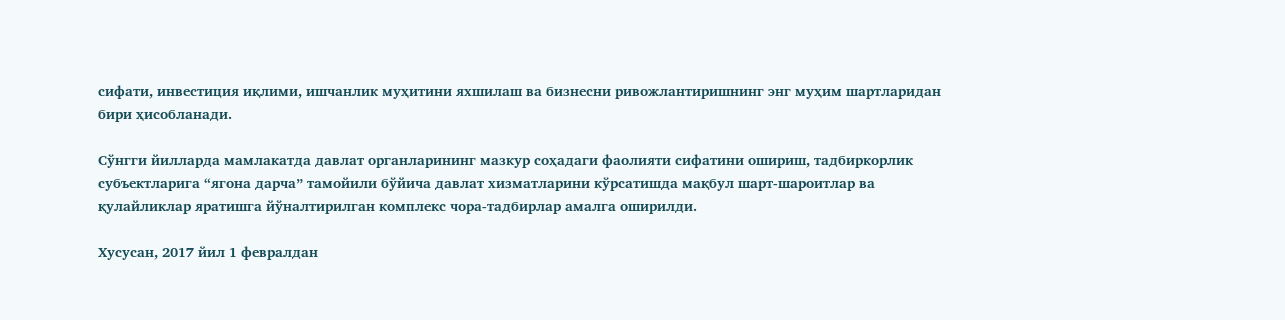сифати, инвестиция иқлими, ишчанлик муҳитини яхшилаш ва бизнесни ривожлантиришнинг энг муҳим шартларидан бири ҳисобланади.

Сўнгги йилларда мамлакатда давлат органларининг мазкур соҳадаги фаолияти сифатини ошириш, тадбиркорлик субъектларига “ягона дарча” тамойили бўйича давлат хизматларини кўрсатишда мақбул шарт-шароитлар ва қулайликлар яратишга йўналтирилган комплекс чора-тадбирлар амалга оширилди.

Хусусан, 2017 йил 1 февралдан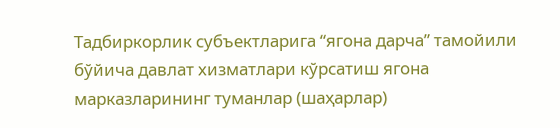Тадбиркорлик субъектларига “ягона дарча” тамойили бўйича давлат хизматлари кўрсатиш ягона марказларининг туманлар (шаҳарлар)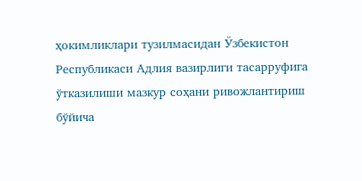ҳокимликлари тузилмасидан Ўзбекистон Республикаси Адлия вазирлиги тасарруфига ўтказилиши мазкур соҳани ривожлантириш бўйича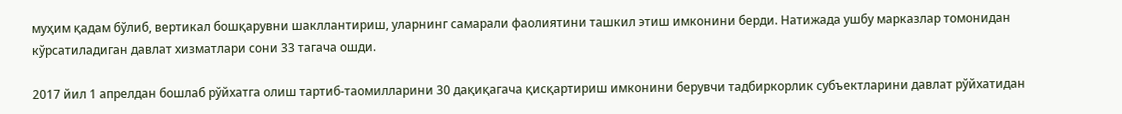муҳим қадам бўлиб, вертикал бошқарувни шакллантириш, уларнинг самарали фаолиятини ташкил этиш имконини берди. Натижада ушбу марказлар томонидан кўрсатиладиган давлат хизматлари сони 33 тагача ошди.

2017 йил 1 апрелдан бошлаб рўйхатга олиш тартиб-таомилларини 30 дақиқагача қисқартириш имконини берувчи тадбиркорлик субъектларини давлат рўйхатидан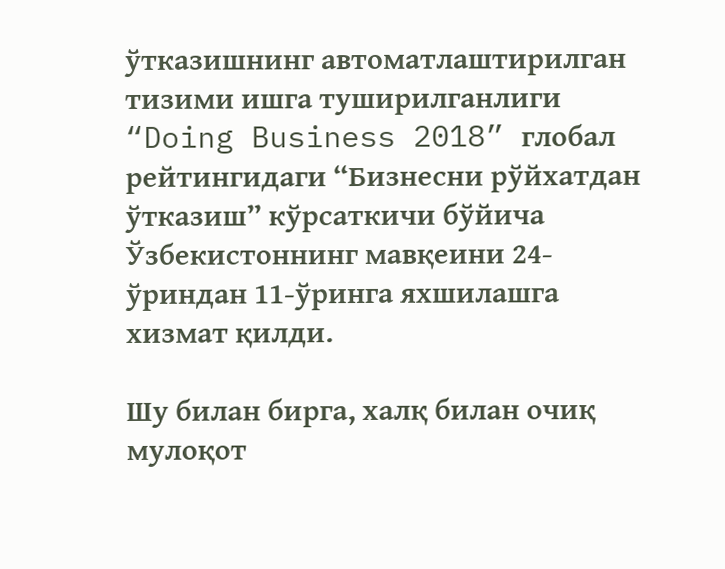ўтказишнинг автоматлаштирилган тизими ишга туширилганлиги “Doing Business 2018” глобал рейтингидаги “Бизнесни рўйхатдан ўтказиш” кўрсаткичи бўйича Ўзбекистоннинг мавқеини 24-ўриндан 11-ўринга яхшилашга хизмат қилди.

Шу билан бирга, халқ билан очиқ мулоқот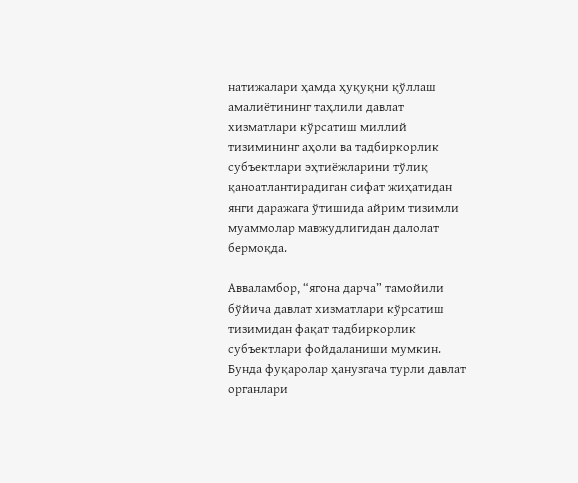натижалари ҳамда ҳуқуқни қўллаш амалиётининг таҳлили давлат хизматлари кўрсатиш миллий тизимининг аҳоли ва тадбиркорлик субъектлари эҳтиёжларини тўлиқ қаноатлантирадиган сифат жиҳатидан янги даражага ўтишида айрим тизимли муаммолар мавжудлигидан далолат бермоқда.

Авваламбор, “ягона дарча” тамойили бўйича давлат хизматлари кўрсатиш тизимидан фақат тадбиркорлик субъектлари фойдаланиши мумкин. Бунда фуқаролар ҳанузгача турли давлат органлари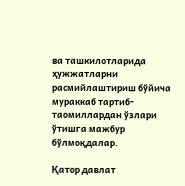ва ташкилотларида ҳужжатларни расмийлаштириш бўйича мураккаб тартиб-таомиллардан ўзлари ўтишга мажбур бўлмоқдалар.

Қатор давлат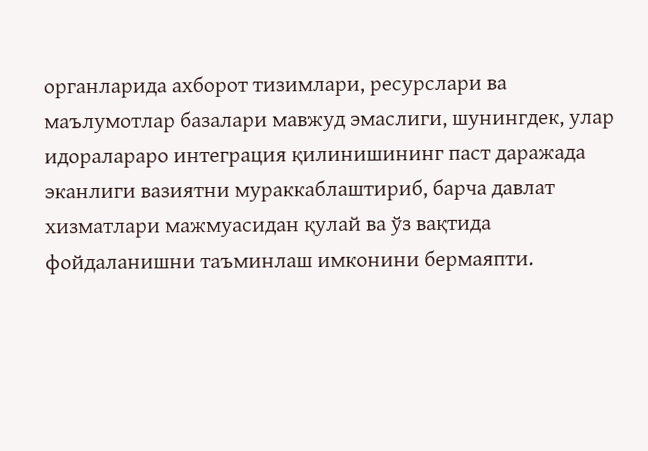органларида ахборот тизимлари, ресурслари ва маълумотлар базалари мавжуд эмаслиги, шунингдек, улар идоралараро интеграция қилинишининг паст даражада эканлиги вазиятни мураккаблаштириб, барча давлат хизматлари мажмуасидан қулай ва ўз вақтида фойдаланишни таъминлаш имконини бермаяпти.